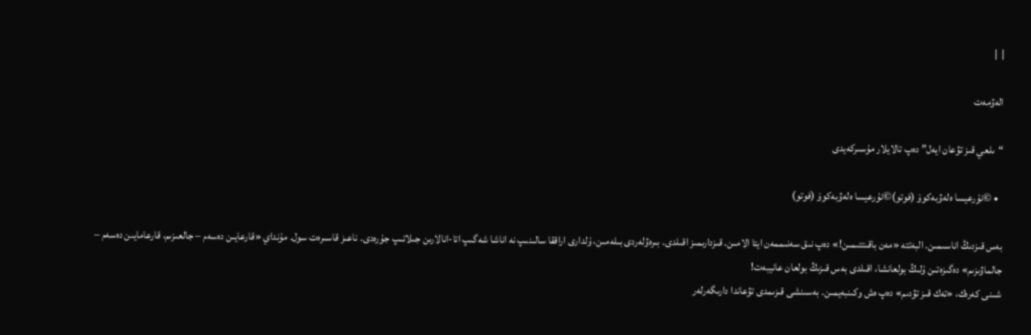|  |

الەۋمەت

“ىلعي قىز تۋعان ايەل” دەپ تالايلار مۇسىركەيدى

  • ©نۇرعيسا ەلەۋبەكوۆ (فوتو)©نۇرعيسا ەلەۋبەكوۆ (فوتو)

بەس قىزدىڭ اناسىمىن. البەتتە «مەن باقىتتىمىن!» دەپ نىق سەنىممەن ايتا الامىن. قىزدارىمىز اقىلدى. بىرەۋلەردى بىلەمىن، ۇلدارى اراققا سالىنىپ نە اناشا شەگىپ اتا-انالارىن جىلاتىپ جۇرەدى. ناعىز قاسىرەت سول. مۇنداي «قارعايىن دەسەم – جالعىزىم، قارعامايىن دەسەم – جالماۋىزىم» دەگىزەتىن ۇلىڭ بولعانشا، اقىلدى بەس قىزىڭ بولعان عانيبەت!
شىنى كەرەك، «تەك قىز تۋدىم» دەپ ەش وكىنبەيمىن. بەسىنشى قىزىمدى تۋعاندا دارىگەرلەر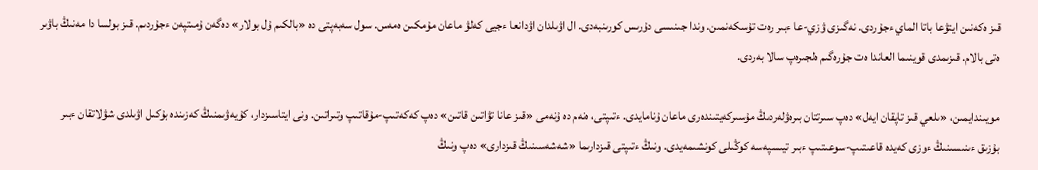قىز ەكەنىن ايتۋعا باتا الماي ءجۇردى. نەگىزى ۋزي-عا ءبىر رەت تۇسكەنمىن. وندا جىنىسى دۇرىس كورىنبەدى. ال اۋىلدان اۋدانعا ءجيى كەلۋ ماعان مۇمكىن ەمەس. سول سەبەپتى دە «بالكىم ۇل بولار» دەگەن ۇمىتپەن ءجۇردىم. قىز بولسا دا مەنىڭ باۋىر ەتى بالام. قىزىمدى قوينىما العاندا ەت جۇرەگىم ەلجىرەپ سالا بەردى.

مويىندايمىن، «ىلعي قىز تاپقان ايەل» دەپ سىرتتان بىرەۋلەردىڭ مۇسىركەيتىندەرى ماعان ۇنامايدى. ءتىپتى، ەنەم دە ۇنەمى «قىز عانا تۋاتىن قاتىن» دەپ كەكەتىپ-مۇقاتىپ وتىراتىن. ونى ايتاسىزدار، كۇيەۋىمنىڭ كەزىندە بۇكىل اۋىلدى شۋلاتقان ءبىر بۇزىق ءىنىسىنىڭ ءوزى كەيدە قاعىتىپ-سوعىتىپ ءبىر تيىسپەسە كوڭىلى كونشىمەيدى. ونىڭ ءتىپتى قىزدارىما «شەشەسىنىڭ قىزدارى» دەپ ونىڭ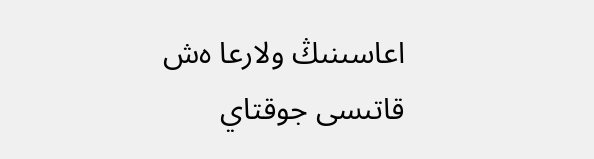اعاسىنىڭ ولارعا ەش قاتىسى جوقتاي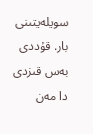سويلەيتىنى بار. قۇددى بەس قىزدى دا مەن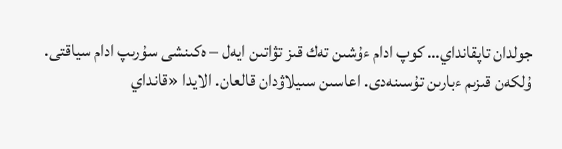جولدان تاپقانداي… كوپ ادام ءۇشىن تەك قىز تۋاتىن ايەل – ەكىنشى سۇرىپ ادام سياقتى. ۇلكەن قىزىم ءبارىن تۇسىنەدى. اعاسىن سىيلاۋدان قالعان. الايدا «قانداي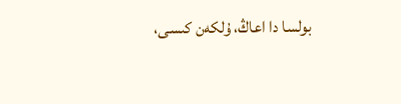بولسا دا اعاڭ، ۇلكەن كىسى،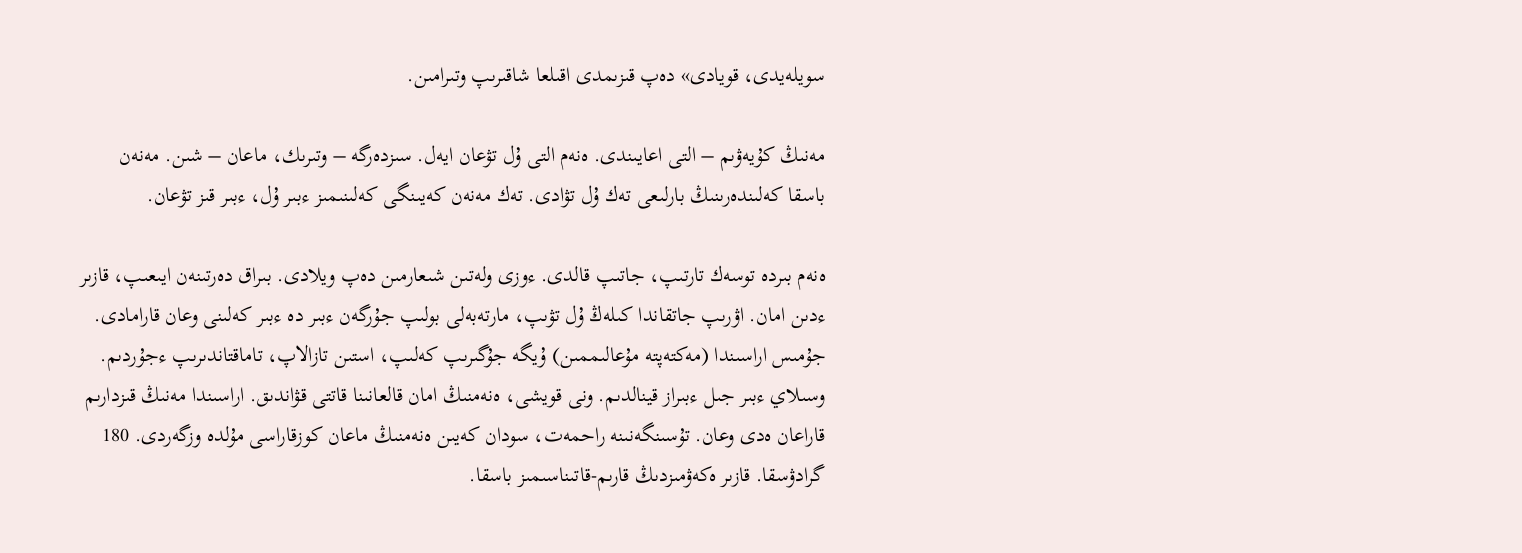سويلەيدى، قويادى» دەپ قىزىمدى اقىلعا شاقىرىپ وتىرامىن.

مەنىڭ كۇيەۋىم – التى اعايىندى. ەنەم التى ۇل تۋعان ايەل. سىزدەرگە – وتىرىك، ماعان – شىن. مەنەن باسقا كەلىندەرىنىڭ بارلىعى تەك ۇل تۋادى. تەك مەنەن كەيىنگى كەلىنىمىز ءبىر ۇل، ءبىر قىز تۋعان.

ەنەم بىردە توسەك تارتىپ، جاتىپ قالدى. ءوزى ولەتىن شىعارمىن دەپ ويلادى. بىراق دەرتىنەن ايىعىپ، قازىر ءدىن امان. اۋرىپ جاتقاندا كىلەڭ ۇل تۋىپ، مارتەبەلى بولىپ جۇرگەن ءبىر دە ءبىر كەلىنى وعان قارامادى. جۇمىس اراسىندا (مەكتەپتە مۇعالىممىن) ۇيگە جۇگىرىپ كەلىپ، استىن تازالاپ، تاماقتاندىرىپ ءجۇردىم. وسىلاي ءبىر جىل ءبىراز قينالدىم. ونى قويشى، ەنەمنىڭ امان قالعانىنا قاتتى قۋاندىق. اراسىندا مەنىڭ قىزدارىم قاراعان ەدى وعان. تۇسىنگەنىنە راحمەت، سودان كەيىن ەنەمنىڭ ماعان كوزقاراسى مۇلدە وزگەردى. 180 گرادۋسقا. قازىر ەكەۋمىزدىڭ قارىم-قاتىناسىمىز باسقا.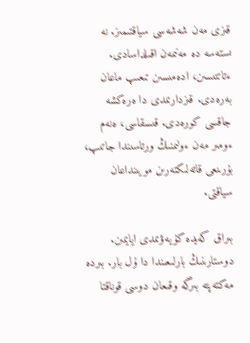قىزى مەن شەشەسى سياقتىمىز. نە ىستەسە دە مەنىمەن اقىلداسادى. ءتاتتىسىن، ادەمىسىن تىعىپ ماعان بەرەدى. قىزدارىمدى دا ەرەكشە جاقسى كورەدى. قىسقاسى، ەنەم ءومىر مەن ءولىمنىڭ ورتاسىندا جاتىپ، بۇرىنعى قاتەلىكتەرىن مويىنداعان سياقتى.

بىراق كەيدە كۇيەۋىمدى ايايمىن. دوستارىنىڭ بارلىعىندا دا ۇل بار. بىردە مەكتەپتە بىرگە وقىعان دوسى قوناقتا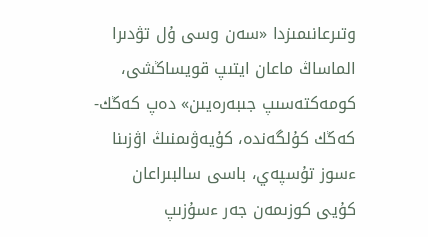وتىرعانىمىزدا «سەن وسى ۇل تۋدىرا الماساڭ ماعان ايتىپ قويساڭشى، كومەكتەسىپ جىبەرەيىن» دەپ كەڭك-كەڭك كۇلگەندە، كۇيەۋىمنىڭ اۋزىنا ءسوز تۇسپەي، باسى سالبىراعان كۇيى كوزىمەن جەر ءسۇزىپ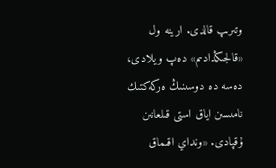وتىرىپ قالدى. ارينە ول «قالجىڭدادىم» دەپ ويلادى، دەسە دە دوسىنىڭ ەركەكتىك نامىسىن اياق استى قىلعانىن ۇقپادى. «ونداي اقىماق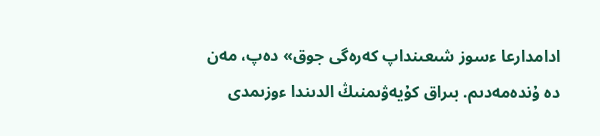ادامدارعا ءسوز شىعىنداپ كەرەگى جوق» دەپ، مەن دە ۇندەمەدىم. بىراق كۇيەۋىمنىڭ الدىندا ءوزىمدى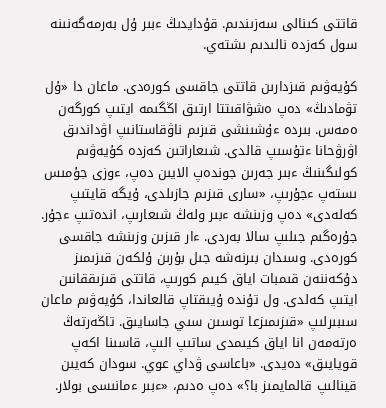قاتتى كىنالى سەزىندىم. قۇدايدىڭ ءبىر ۇل بەرمەگەنىنە سول كەزدە نالىدىم ىشتەي.

كۇيەۋىم قىزدارىن قاتتى جاقسى كورەدى. ماعان دا «ۇل تۋمادىڭ» دەپ ەشۋاقىتتا ارتىق اڭگىمە ايتىپ كورگەن ەمەس. بىردە ءۇشىنشى قىزىم ناۋقاستانىپ اۋداندىق اۋرۋحانا ءتۇسىپ قالدى. شىعاراتىن كەزدە كۇيەۋىم كولىگىنىڭ ءبىر جەرىن جوندەپ الايىن دەپ، ءوزى جۇمىس ىستەپ ءجۇرىپ، «سارى قىزىم جازىلدى، ۇيگە قايتىپ كەلەدى» دەپ وزىنشە ءبىر ولەڭ شىعارىپ، اندەتىپ ءجۇر. جۇرەگىم جىلىپ سالا بەردى. ءار قىزىن وزىنشە جاقسى كورەدى. وسىدان بىرنەشە جىل بۇرىن ۇلكەن قىزىمىز دۇكەننەن قىمبات اياق كيىم كورىپ، قاتتى قىزىققانىن ايتىپ كەلدى. ول تۇندە ۇيىقتاپ قالعاندا، كۇيەۋىم ماعان سىبىرلىپ «قىزىمىزعا توسىن سىي جاسايىق. تاڭەرتەڭ ەرتەمەن انا اياق كيىمدى ساتىپ الىپ، قاسىنا اكەپ قويايىق» دەيدى. «باعاسى ۋداي عوي. سودان كەيىن قينالىپ قالمايمىز با؟» دەپ ەدىم، «ءبىر ءمانىسى بولار.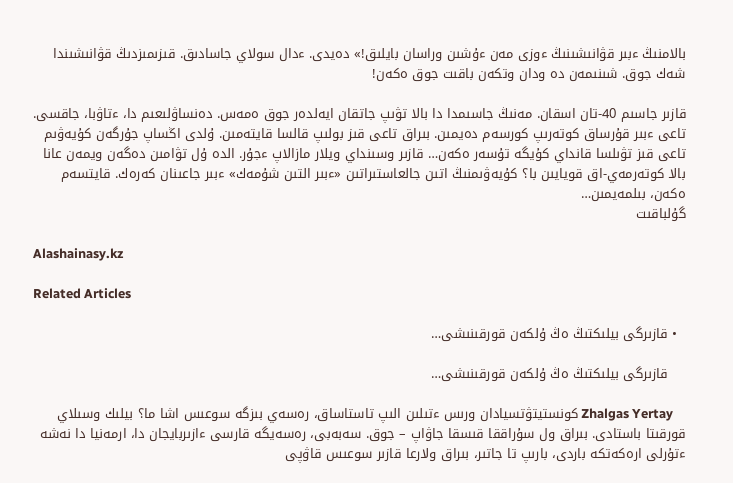بالامنىڭ ءبىر قۋانىشىنىڭ ءوزى مەن ءۇشىن وراسان بايلىق!» دەيدى. ءدال سولاي جاسادىق. قىزىمىزدىڭ قۋانىشىندا شەك جوق. شىنىمەن دە ودان وتكەن باقىت جوق ەكەن!

قازىر جاسىم 40-تان اسقان. مەنىڭ جاسىمدا دا بالا تۋىپ جاتقان ايەلدەر جوق ەمەس. دەنساۋلىعىم دا، ءتاۋبا، جاقسى. تاعى ءبىر قۇرساق كوتەرىپ كورسەم دەيمىن. بىراق تاعى قىز بولىپ قالسا قايتەمىن. ۇلدى اڭساپ جۇرگەن كۇيەۋىم تاعى قىز تۋىلسا قانداي كۇيگە تۇسەر ەكەن… قازىر وسىنداي ويلار مازالاپ ءجۇر. الدە ۇل تۋامىن دەگەن ويمەن عانا بالا كوتەرمەي-اق قويايىن با؟ كۇيەۋىمنىڭ اتىن جالعاستىراتىن «ءبىر التىن شۇمەك» ءبىر جاعىنان كەرەك. قايتسەم ەكەن، بىلمەيمىن…
گۇلباقىت

Alashainasy.kz

Related Articles

  • قازىرگى بيلىكتىڭ ەڭ ۇلكەن قورقىنىشى…

    قازىرگى بيلىكتىڭ ەڭ ۇلكەن قورقىنىشى…

    Zhalgas Yertay كونستيتۋتسيادان ورىس ءتىلىن الىپ تاستاساق، رەسەي بىزگە سوعىس اشا ما؟ بيلىك وسىلاي قورقىتا باستادى. بىراق ول سۇراققا قىسقا جاۋاپ – جوق. سەبەبى، رەسەيگە قارسى ءازىربايجان دا، ارمەنيا دا نەشە ءتۇرلى ارەكەتكە باردى، بارىپ تا جاتىر، بىراق ولارعا قازىر سوعىس قاۋپى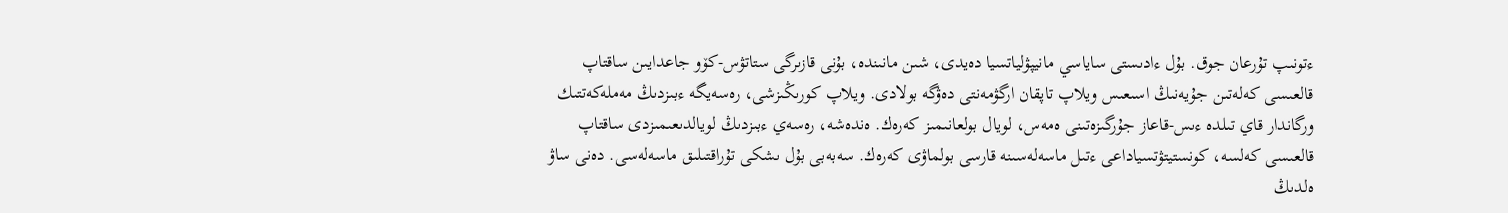ءتونىپ تۇرعان جوق. بۇل ءادىستى ساياسي مانيپۋلياتسيا دەيدى، شىن مانىندە، بۇنى قازىرگى ستاتۋس-كۆو جاعدايىن ساقتاپ قالعىسى كەلەتىن جۇيەنىڭ اسىعىس ويلاپ تاپقان ارگۋمەنتى دەۋگە بولادى. ويلاپ كورىڭىزشى، رەسەيگە ءبىزدىڭ مەملەكەتتىك ورگاندار قاي تىلدە ءىس-قاعاز جۇرگىزەتىنى ەمەس، لويال بولعانىمىز كەرەك. ەندەشە، رەسەي ءبىزدىڭ لويالدىعىمىزدى ساقتاپ قالعىسى كەلسە، كونستيتۋتسياداعى ءتىل ماسەلەسىنە قارسى بولماۋى كەرەك. سەبەبى بۇل ىشكى تۇراقتىلىق ماسەلەسى. دەنى ساۋ ەلدىڭ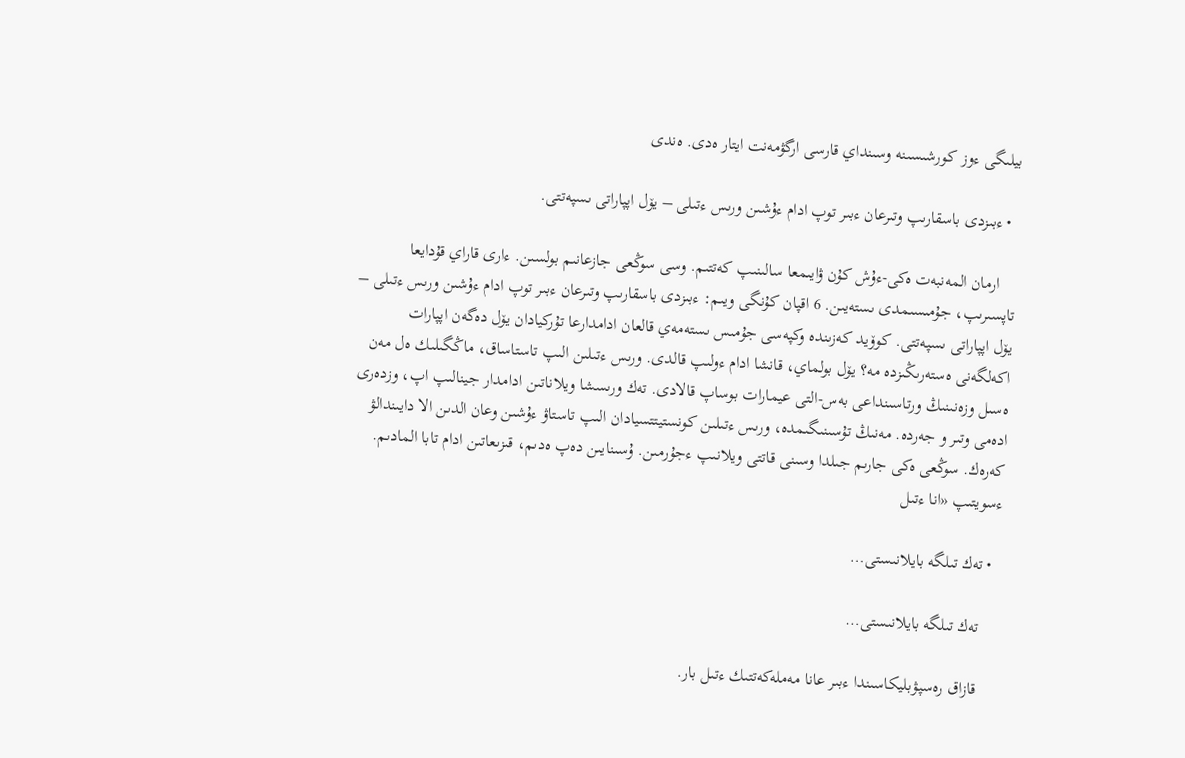بيلىگى ءوز كورشىسىنە وسىنداي قارسى ارگۋمەنت ايتار ەدى. ەندى

  • ءبىزدى باسقارىپ وتىرعان ءبىر توپ ادام ءۇشىن ورىس ءتىلى – يۆل اپپاراتى ىسپەتتى.

    ارمان المەنبەت ەكى-ءۇش كۇن ۋايىمعا سالىنىپ كەتتىم. وسى سوڭعى جازعانىم بولسىن. ءارى قاراي قۇدايعا تاپسىرىپ، جۇمىسىمدى ىستەيىن. 6 اقپان كۇنگى ويىم: ءبىزدى باسقارىپ وتىرعان ءبىر توپ ادام ءۇشىن ورىس ءتىلى – يۆل اپپاراتى ىسپەتتى. كوۆيد كەزىندە وكپەسى جۇمىس ىستەمەي قالعان ادامدارعا تۇركيادان يۆل دەگەن اپپارات اكەلگەنى ەستەرىڭىزدە مە؟ يۆل بولماي، قانشا ادام ءولىپ قالدى. ورىس ءتىلىن الىپ تاستاساق، ماڭگىلىك ەل مەن ەسىل وزەنىنىڭ ورتاسىنداعى بەس-التى عيمارات بوساپ قالادى. تەك ورىسشا ويلاناتىن ادامدار جينالىپ اپ، وزدەرى ادەمى وتىر و جەردە. مەنىڭ تۇسىنىگىمدە، ورىس ءتىلىن كونستيتتسيادان الىپ تاستاۋ ءۇشىن وعان الدىن الا دايىندالۋ كەرەك. سوڭعى ەكى جارىم جىلدا وسىنى قاتتى ويلانىپ ءجۇرمىن. ۇسىنايىن دەپ ەدىم، قىزىعاتىن ادام تابا المادىم. ءسويتىپ «انا ءتىل

  • تەك تىلگە بايلانىستى…

    تەك تىلگە بايلانىستى…

    قازاق رەسپۋبليكاسىندا ءبىر عانا مەملەكەتتىك ءتىل بار.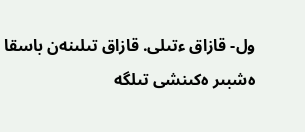ول- قازاق ءتىلى. قازاق تىلىنەن باسقا ەشبىر ەكىنشى تىلگە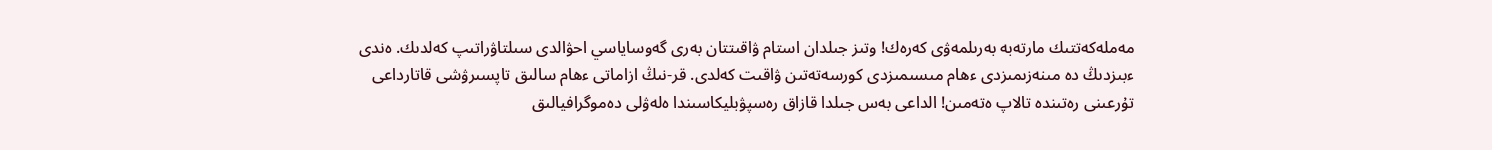مەملەكەتتىك مارتەبە بەرىلمەۋى كەرەك! وتىز جىلدان استام ۋاقىتتان بەرى گەوساياسي احۋالدى سىلتاۋراتىپ كەلدىك. ەندى ءبىزدىڭ دە مىنەزىمىزدى ءھام مىسىمىزدى كورسەتەتىن ۋاقىت كەلدى. قر-نىڭ ازاماتى ءھام سالىق تاپسىرۋشى قاتارداعى تۇرعىنى رەتىندە تالاپ ەتەمىن! الداعى بەس جىلدا قازاق رەسپۋبليكاسىندا ەلەۋلى دەموگرافيالىق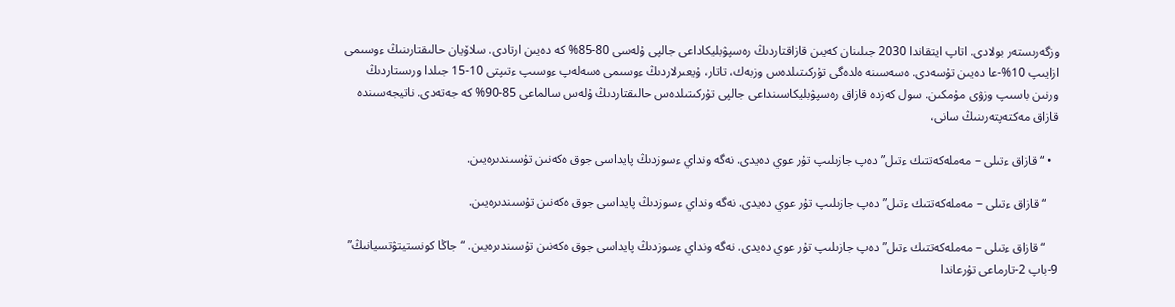وزگەرىستەر بولادى. اتاپ ايتقاندا 2030 جىلىنان كەيىن قازاقتاردىڭ رەسپۋبليكاداعى جالپى ۇلەسى 80-85% كە دەيىن ارتادى. سلاۆيان حالىقتارىنىڭ ءوسىمى ازايىپ 10%-عا دەيىن تۇسەدى. ەسەسىنە ەلدەگى تۇركىتىلدەس وزبەك، تاتار، ۇيعىرلاردىڭ ءوسىمى ەسەلەپ ءوسىپ ءتىپتى 10-15 جىلدا ورىستاردىڭ ورنىن باسىپ وزۋى مۇمكىن. سول كەزدە قازاق رەسپۋبليكاسىنداعى جالپى تۇركىتىلدەس حالىقتاردىڭ ۇلەس سالماعى 85-90% كە جەتەدى. ناتيجەسىندە قازاق مەكتەپتەرىنىڭ سانى،

  • “قازاق ءتىلى – مەملەكەتتىك ءتىل” دەپ جازىلىپ تۇر عوي دەيدى. نەگە ونداي ءسوزدىڭ پايداسى جوق ەكەنىن تۇسىندىرەيىن.

    “قازاق ءتىلى – مەملەكەتتىك ءتىل” دەپ جازىلىپ تۇر عوي دەيدى. نەگە ونداي ءسوزدىڭ پايداسى جوق ەكەنىن تۇسىندىرەيىن.

    “قازاق ءتىلى – مەملەكەتتىك ءتىل” دەپ جازىلىپ تۇر عوي دەيدى. نەگە ونداي ءسوزدىڭ پايداسى جوق ەكەنىن تۇسىندىرەيىن. “جاڭا كونستيتۋتسيانىڭ” 9-باپ 2-تارماعى تۇرعاندا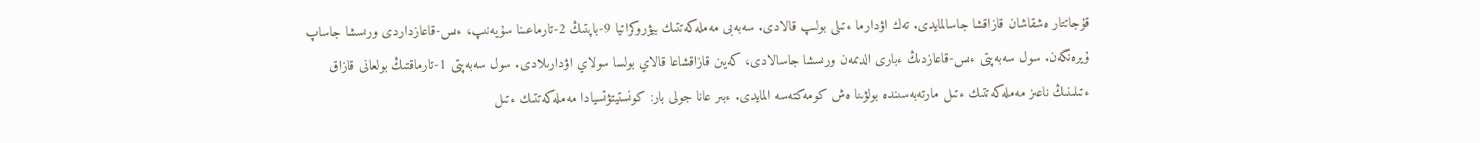قۇجاتتار ەشقاشان قازاقشا جاسالمايدى. تەك اۋدارما ءتىلى بولىپ قالادى. سەبەبى مەملەكەتتىك بيۋروكراتيا 9-باپتىڭ 2-تارماعىنا سۇيەنىپ، ءىس-قاعازداردى ورىسشا جاساپ ۇيرەنگەن. سول سەبەپتى ءىس-قاعازدىڭ ءبارى الدىمەن ورىسشا جاسالادى، كەيىن قازاقشاعا قالاي بولسا سولاي اۋدارىلادى. سول سەبەپتى 1-تارماقتىڭ بولعانى قازاق ءتىلىنىڭ ناعىز مەملەكەتتىك ءتىل مارتەبەسىندە بولۋىنا ەش كومەكتەسە المايدى. ءبىر عانا جولى بار: كونستيتۋتسيادا مەملەكەتتىك ءتىل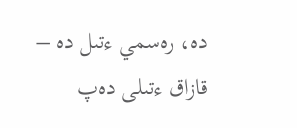دە، رەسمي ءتىل دە – قازاق ءتىلى دەپ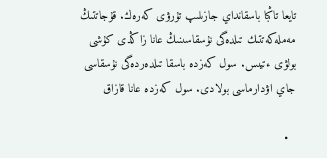تايعا تاڭبا باسقانداي جازىلىپ تۇرۋى كەرەك. قۇجاتتىڭ مەملەكەتتىك تىلدەگى نۇسقاسىنىڭ عانا زاڭدى كۇشى بولۋى ءتيىس. سول كەزدە باسقا تىلدەردەگى نۇسقاسى جاي اۋدارماسى بولادى. سول كەزدە عانا قازاق

  •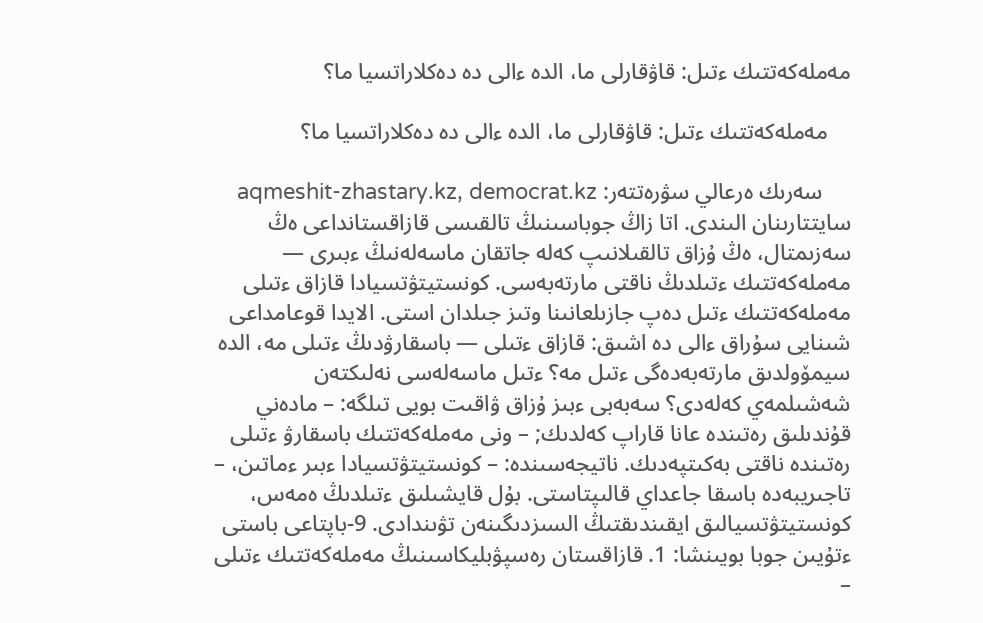مەملەكەتتىك ءتىل: قاۋقارلى ما، الدە ءالى دە دەكلاراتسيا ما؟

    مەملەكەتتىك ءتىل: قاۋقارلى ما، الدە ءالى دە دەكلاراتسيا ما؟

     سەرىك ەرعالي سۋرەتتەر: aqmeshit-zhastary.kz, democrat.kz سايتتارىنان الىندى. اتا زاڭ جوباسىنىڭ تالقىسى قازاقستانداعى ەڭ سەزىمتال، ەڭ ۇزاق تالقىلانىپ كەلە جاتقان ماسەلەنىڭ ءبىرى — مەملەكەتتىك ءتىلدىڭ ناقتى مارتەبەسى. كونستيتۋتسيادا قازاق ءتىلى مەملەكەتتىك ءتىل دەپ جازىلعانىنا وتىز جىلدان استى. الايدا قوعامداعى شىنايى سۇراق ءالى دە اشىق: قازاق ءتىلى — باسقارۋدىڭ ءتىلى مە، الدە سيمۆولدىق مارتەبەدەگى ءتىل مە؟ ءتىل ماسەلەسى نەلىكتەن شەشىلمەي كەلەدى؟ سەبەبى ءبىز ۇزاق ۋاقىت بويى تىلگە: – مادەني قۇندىلىق رەتىندە عانا قاراپ كەلدىك; – ونى مەملەكەتتىك باسقارۋ ءتىلى رەتىندە ناقتى بەكىتپەدىك. ناتيجەسىندە: – كونستيتۋتسيادا ءبىر ءماتىن، – تاجىريبەدە باسقا جاعداي قالىپتاستى. بۇل قايشىلىق ءتىلدىڭ ەمەس، كونستيتۋتسيالىق ايقىندىقتىڭ السىزدىگىنەن تۋىندادى. 9-باپتاعى باستى ءتۇيىن جوبا بويىنشا: 1. قازاقستان رەسپۋبليكاسىنىڭ مەملەكەتتىك ءتىلى –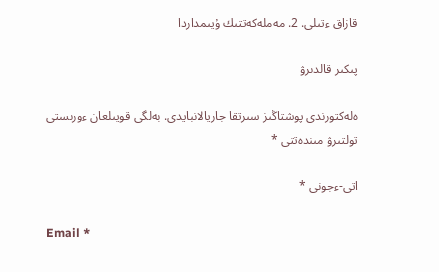قازاق ءتىلى. 2. مەملەكەتتىك ۇيىمداردا

پىكىر قالدىرۋ

ەلەكتورندى پوشتاڭىز سىرتقا جاريالانبايدى. بەلگى قويىلعان ءورىستى تولتىرۋ مىندەتتى *

اتى-ءجونى *

Email *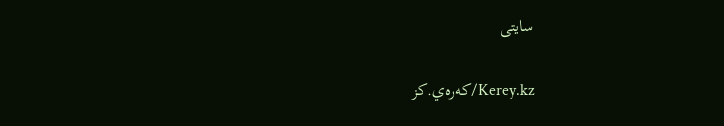سايتى

Kerey.kz/كەرەي.كز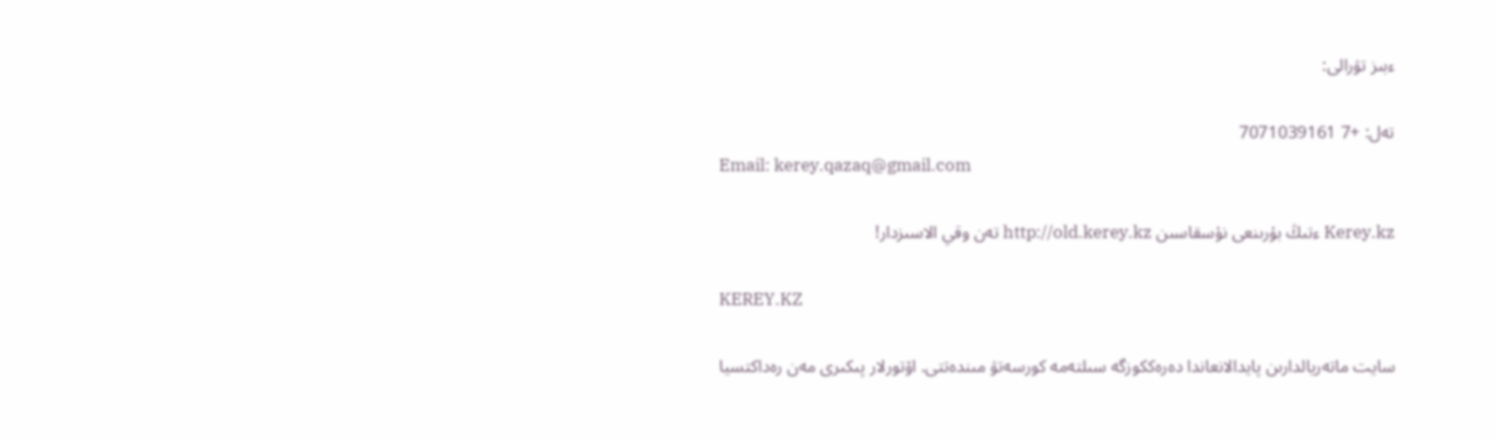ءبىز تۋرالى:

تەل: +7 7071039161
Email: kerey.qazaq@gmail.com

Kerey.kz ءتىڭ بۇرىنعى نۇسقاسىن http://old.kerey.kz تەن وقي الاسىزدار!

KEREY.KZ

سايت ماتەريالدارىن پايدالانعاندا دەرەككوزگە سىلتەمە كورسەتۋ مىندەتتى. اۆتورلار پىكىرى مەن رەداكتسيا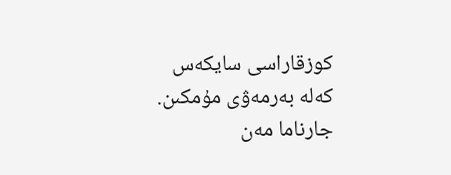كوزقاراسى سايكەس كەلە بەرمەۋى مۇمكىن. جارناما مەن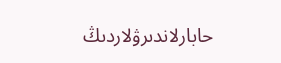حابارلاندىرۋلاردىڭ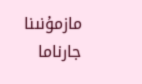مازمۇنىنا جارناما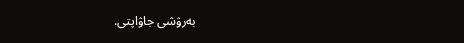بەرۋشى جاۋاپتى.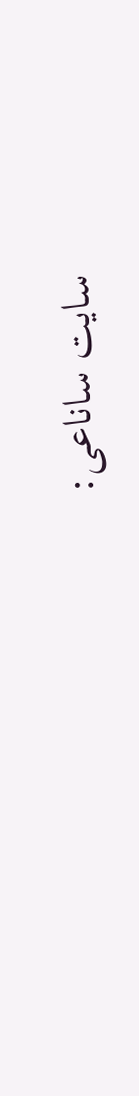سايت ساناعى: